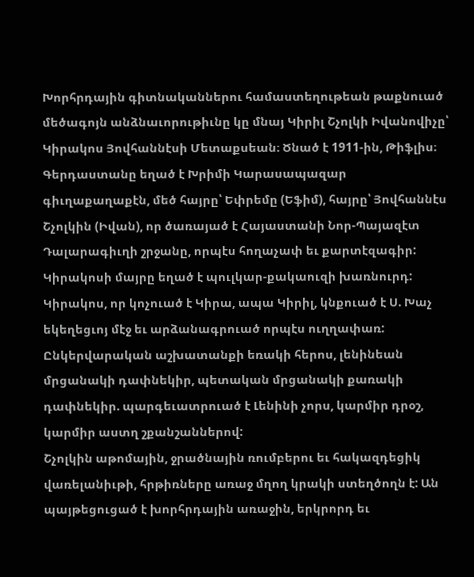Խորհրդային գիտնականներու համաստեղութեան թաքնուած մեծագոյն անձնաւորութիւնը կը մնայ Կիրիլ Շչոլկի Իվանովիչը՝ Կիրակոս Յովհաննէսի Մետաքսեան։ Ծնած է 1911-ին, Թիֆլիս։ Գերդաստանը եղած է Խրիմի Կարասապազար գիւղաքաղաքէն, մեծ հայրը՝ Եփրեմը (Եֆիմ), հայրը՝ Յովհաննէս Շչոլկին (Իվան), որ ծառայած է Հայաստանի Նոր-Պայազէտ Դալարագիւղի շրջանը, որպէս հողաչափ եւ քարտէզագիր:
Կիրակոսի մայրը եղած է պուլկար-քակաուզի խառնուրդ: Կիրակոս, որ կոչուած է Կիրա, ապա Կիրիլ, կնքուած է Ս. Խաչ եկեղեցւոյ մէջ եւ արձանագրուած որպէս ուղղափառ:
Ընկերվարական աշխատանքի եռակի հերոս, լենինեան մրցանակի դափնեկիր, պետական մրցանակի քառակի դափնեկիր. պարգեւատրուած է Լենինի չորս, կարմիր դրօշ, կարմիր աստղ շքանշաններով:
Շչոլկին աթոմային, ջրածնային ռումբերու եւ հակազդեցիկ վառելանիւթի, հրթիռները առաջ մղող կրակի ստեղծողն է: Ան պայթեցուցած է խորհրդային առաջին, երկրորդ եւ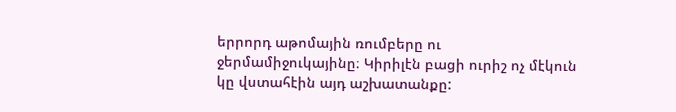երրորդ աթոմային ռումբերը ու ջերմամիջուկայինը։ Կիրիլէն բացի ուրիշ ոչ մէկուն կը վստահէին այդ աշխատանքը: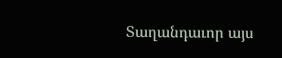Տաղանդաւոր այս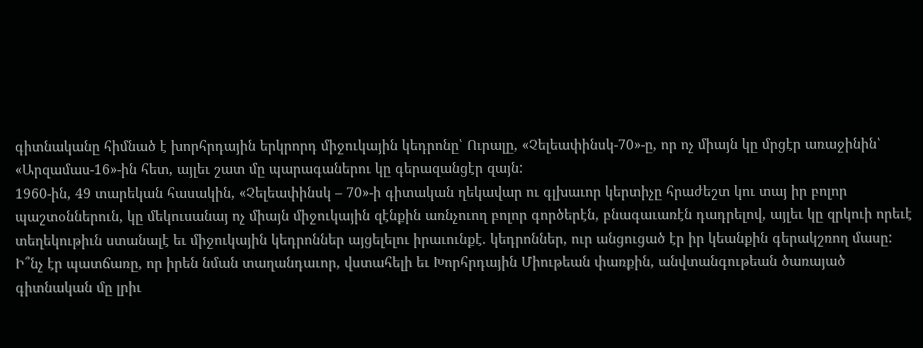գիտնականը հիմնած է խորհրդային երկրորդ միջուկային կեդրոնը՝ Ուրալը, «Չելեափինսկ-70»-ը, որ ոչ միայն կը մրցէր առաջինին՝ «Արզամաս-16»-ին հետ, այլեւ շատ մը պարագաներու կը գերազանցէր զայն:
1960-ին, 49 տարեկան հասակին, «Չելեափինսկ – 70»-ի գիտական ղեկավար ու գլխաւոր կերտիչը հրաժեշտ կու տայ իր բոլոր պաշտօններուն, կը մեկուսանայ ոչ միայն միջուկային զէնքին առնչուող բոլոր գործերէն, բնագաւառէն դադրելով, այլեւ կը զրկուի որեւէ տեղեկութիւն ստանալէ եւ միջուկային կեդրոններ այցելելու իրաւունքէ. կեդրոններ, ուր անցուցած էր իր կեանքին գերակշռող մասը:
Ի՞նչ էր պատճառը, որ իրեն նման տաղանդաւոր, վստահելի եւ Խորհրդային Միութեան փառքին, անվտանգութեան ծառայած գիտնական մը լրիւ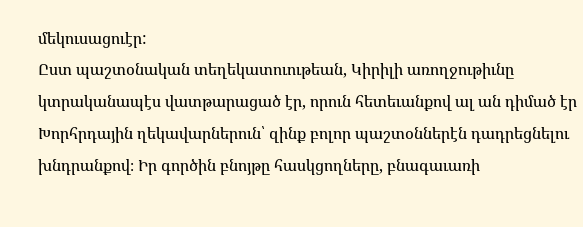մեկուսացուէր:
Ըստ պաշտօնական տեղեկատուութեան, Կիրիլի առողջութիւնը կտրականապէս վատթարացած էր, որուն հետեւանքով ալ ան դիմած էր Խորհրդային ղեկավարներուն՝ զինք բոլոր պաշտօններէն դադրեցնելու խնդրանքով։ Իր գործին բնոյթը հասկցողները, բնագաւառի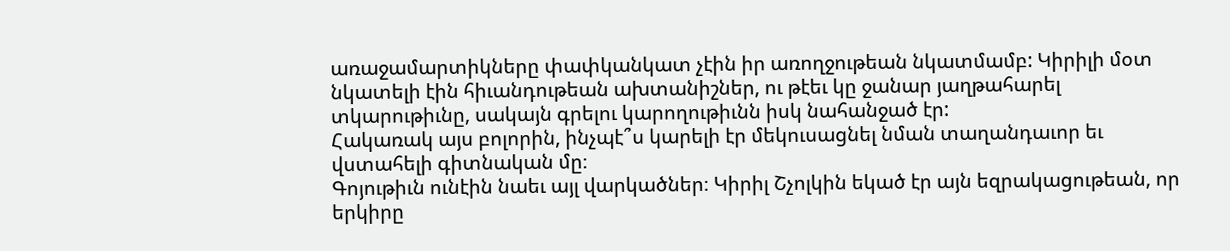առաջամարտիկները փափկանկատ չէին իր առողջութեան նկատմամբ: Կիրիլի մօտ նկատելի էին հիւանդութեան ախտանիշներ, ու թէեւ կը ջանար յաղթահարել տկարութիւնը, սակայն գրելու կարողութիւնն իսկ նահանջած էր:
Հակառակ այս բոլորին, ինչպէ՞ս կարելի էր մեկուսացնել նման տաղանդաւոր եւ վստահելի գիտնական մը։
Գոյութիւն ունէին նաեւ այլ վարկածներ։ Կիրիլ Շչոլկին եկած էր այն եզրակացութեան, որ երկիրը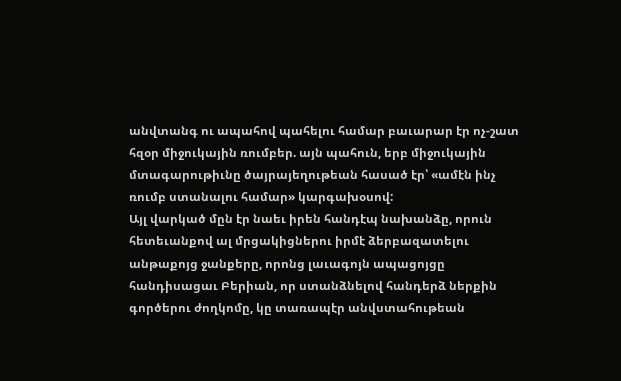անվտանգ ու ապահով պահելու համար բաւարար էր ոչ-շատ հզօր միջուկային ռումբեր. այն պահուն, երբ միջուկային մտագարութիւնը ծայրայեղութեան հասած էր՝ «ամէն ինչ ռումբ ստանալու համար» կարգախօսով:
Այլ վարկած մըն էր նաեւ իրեն հանդէպ նախանձը, որուն հետեւանքով ալ մրցակիցներու իրմէ ձերբազատելու անթաքոյց ջանքերը, որոնց լաւագոյն ապացոյցը հանդիսացաւ Բերիան, որ ստանձնելով հանդերձ ներքին գործերու ժողկոմը, կը տառապէր անվստահութեան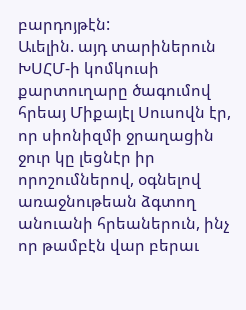բարդոյթէն:
Աւելին. այդ տարիներուն ԽՍՀՄ-ի կոմկուսի քարտուղարը ծագումով հրեայ Միքայէլ Սուսովն էր, որ սիոնիզմի ջրաղացին ջուր կը լեցնէր իր որոշումներով, օգնելով առաջնութեան ձգտող անուանի հրեաներուն, ինչ որ թամբէն վար բերաւ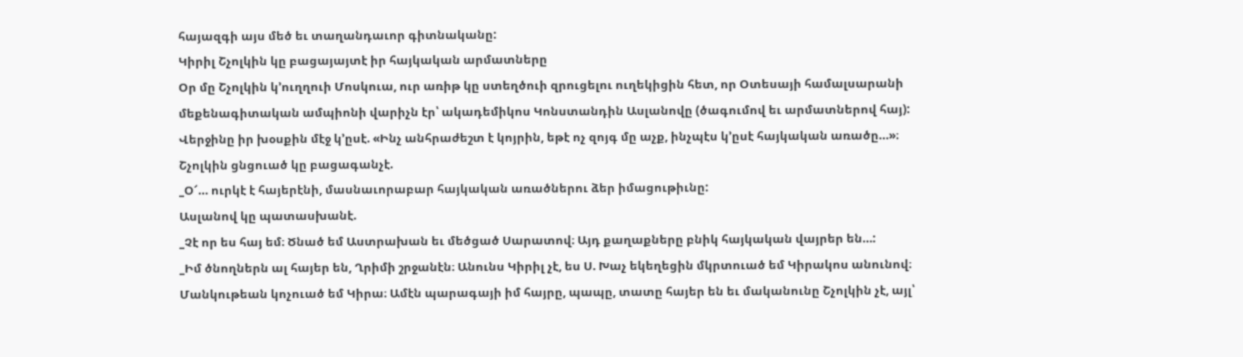հայազգի այս մեծ եւ տաղանդաւոր գիտնականը:
Կիրիլ Շչոլկին կը բացայայտէ իր հայկական արմատները
Օր մը Շչոլկին կ’ուղղուի Մոսկուա, ուր առիթ կը ստեղծուի զրուցելու ուղեկիցին հետ, որ Օտեսայի համալսարանի մեքենագիտական ամպիոնի վարիչն էր՝ ակադեմիկոս Կոնստանդին Ասլանովը (ծագումով եւ արմատներով հայ): Վերջինը իր խօսքին մէջ կ’ըսէ. «Ինչ անհրաժեշտ է կոյրին, եթէ ոչ զոյգ մը աչք, ինչպէս կ’ըսէ հայկական առածը…»։
Շչոլկին ցնցուած կը բացագանչէ.
_Օ՜… ուրկէ է հայերէնի, մասնաւորաբար հայկական առածներու ձեր իմացութիւնը:
Ասլանով կը պատասխանէ.
_Չէ որ ես հայ եմ։ Ծնած եմ Աստրախան եւ մեծցած Սարատով։ Այդ քաղաքները բնիկ հայկական վայրեր են…:
_Իմ ծնողներն ալ հայեր են, Ղրիմի շրջանէն։ Անունս Կիրիլ չէ, ես Ս. Խաչ եկեղեցին մկրտուած եմ Կիրակոս անունով։ Մանկութեան կոչուած եմ Կիրա։ Ամէն պարագայի իմ հայրը, պապը, տատը հայեր են եւ մականունը Շչոլկին չէ, այլ՝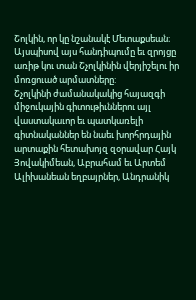Շոլկին, որ կը նշանակէ Մետաքսեան։
Այսպիսով այս հանդիպումը եւ զրոյցը առիթ կու տան Շչոլկինին վերյիշելու իր մոռցուած արմատները:
Շչոլկինի ժամանակակից հայազգի միջուկային գիտութիւններու այլ վաստակաւոր եւ պատկառելի գիտնականներ են նաեւ խորհրդային արտաքին հետախոյզ զօրավար Հայկ Յովակիմեան, Աբրահամ եւ Արտեմ Ալիխանեան եղբայրներ, Անդրանիկ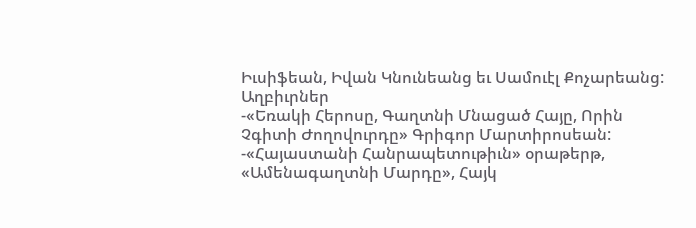Իւսիֆեան, Իվան Կնունեանց եւ Սամուէլ Քոչարեանց:
Աղբիւրներ
-«Եռակի Հերոսը, Գաղտնի Մնացած Հայը, Որին Չգիտի Ժողովուրդը» Գրիգոր Մարտիրոսեան:
-«Հայաստանի Հանրապետութիւն» օրաթերթ, «Ամենագաղտնի Մարդը», Հայկ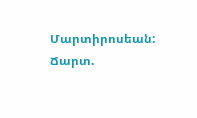Մարտիրոսեան:
Ճարտ.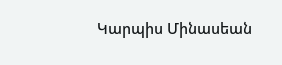Կարպիս Մինասեան